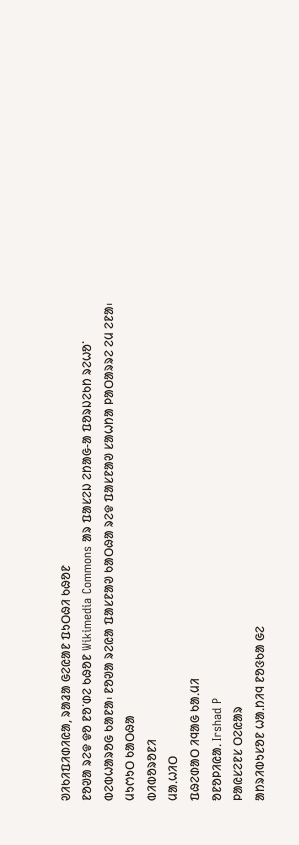ᱣᱤᱠᱤᱯᱤᱰᱤᱭᱟ, ᱨᱟᱲᱟ ᱜᱮᱭᱟᱱ ᱯᱩᱛᱷᱤ ᱠᱷᱚᱱ
ᱱᱚᱣᱟ ᱨᱮᱫ ᱫᱚ ᱱᱚᱸᱰᱮ ᱠᱷᱚᱱ Wikimedia Commons ᱟᱨ ᱯᱟᱥᱮᱡ ᱮᱴᱟᱜ-ᱟ ᱯᱚᱨᱡᱮᱠᱴ ᱨᱮᱦᱚᱸ ᱵᱮᱵᱦᱟᱨᱚᱜ ᱠᱟᱱᱟ᱾ ᱱᱚᱣᱟ ᱨᱮᱭᱟ ᱯᱟᱥᱱᱟᱣ ᱠᱟᱛᱷᱟ ᱨᱮᱫ ᱯᱟᱥᱱᱟᱣ ᱥᱟᱦᱴᱟ ᱞᱟᱛᱟᱨᱨᱮ ᱮᱢ ᱮᱱᱟ᱾
ᱢᱩᱬᱩᱛ ᱠᱟᱛᱷᱟ
ᱵᱤᱵᱚᱨᱚᱱᱤ
ᱢᱟᱹᱦᱤᱛ
ᱯᱷᱮᱰᱟᱛ ᱤᱧᱟᱜ ᱠᱟᱹᱢᱤ
ᱚᱱᱚᱞᱤᱭᱟᱹ Irshad P
ᱞᱟᱭᱥᱮᱱᱥ ᱛᱮᱭᱟᱨ
ᱟᱴᱨᱤᱵᱩᱥᱚᱱ ᱦᱟᱹᱴᱤᱧ ᱱᱚᱝᱠᱟ ᱜᱮ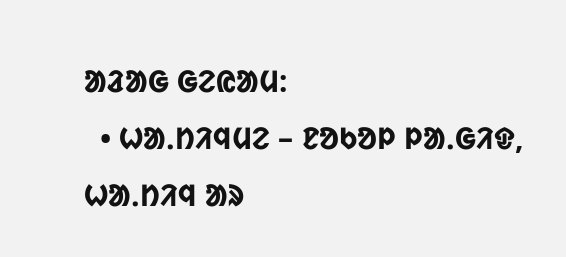ᱟᱲᱟᱜ ᱜᱮᱭᱟᱢ:
  • ᱦᱟᱹᱴᱤᱧᱢᱮ – ᱱᱚᱠᱚᱞ ᱞᱟᱹᱜᱤᱫ, ᱦᱟᱹᱴᱤᱧ ᱟᱨ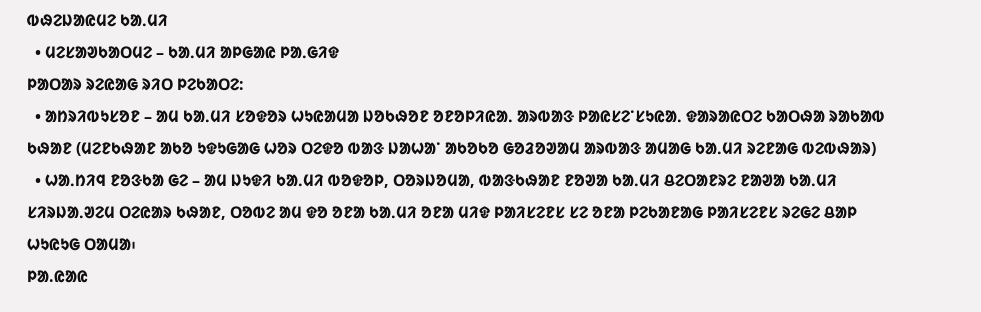ᱵᱷᱮᱡᱟᱭᱢᱮ ᱠᱟᱹᱢᱤ
  • ᱢᱮᱥᱟᱣᱠᱟᱛᱢᱮ – ᱠᱟᱹᱢᱤ ᱟᱞᱜᱟᱭ ᱞᱟᱹᱜᱤᱫ
ᱞᱟᱛᱟᱨ ᱨᱮᱭᱟᱜ ᱨᱤᱛ ᱞᱮᱠᱟᱛᱮ:
  • ᱟᱴᱨᱤᱵᱩᱥᱚᱱ – ᱟᱢ ᱠᱟᱹᱢᱤ ᱥᱚᱫᱚᱨ ᱦᱩᱭᱟᱢᱟ ᱡᱚᱠᱷᱚᱱ ᱚᱱᱚᱞᱤᱭᱟᱹ ᱟᱨᱵᱟᱝ ᱞᱟᱭᱥᱮᱸᱥᱩᱭᱟᱹ ᱫᱟᱨᱟᱭᱛᱮ ᱠᱟᱛᱷᱟ ᱨᱟᱠᱟᱵ ᱠᱷᱟᱱ (ᱢᱮᱱᱠᱷᱟᱱ ᱟᱠᱚ ᱩᱫᱩᱜᱟᱜ ᱦᱚᱨ ᱛᱮᱫᱚ ᱵᱟᱝ ᱡᱟᱦᱟᱸ ᱟᱠᱚᱠᱚ ᱜᱚᱲᱚᱣᱟᱢ ᱟᱨᱵᱟᱝ ᱟᱢᱟᱜ ᱠᱟᱹᱢᱤ ᱨᱮᱱᱟᱜ ᱵᱮᱵᱷᱟᱨ)
  • ᱦᱟᱹᱴᱤᱧ ᱱᱚᱝᱠᱟ ᱜᱮ – ᱟᱢ ᱡᱩᱫᱤ ᱠᱟᱹᱢᱤ ᱵᱚᱫᱚᱞ, ᱛᱚᱨᱡᱚᱢᱟ, ᱵᱟᱝᱠᱷᱟᱱ ᱱᱚᱣᱟ ᱠᱟᱹᱢᱤ ᱪᱮᱛᱟᱱᱨᱮ ᱱᱟᱣᱟ ᱠᱟᱹᱢᱤ ᱥᱤᱨᱡᱟᱹᱣᱮᱢ ᱛᱮᱭᱟᱨ ᱠᱷᱟᱱ, ᱛᱚᱵᱮ ᱟᱢ ᱫᱚ ᱚᱱᱟ ᱠᱟᱹᱢᱤ ᱚᱱᱟ ᱢᱤᱫ ᱞᱟᱤᱥᱮᱱᱥ ᱥᱮ ᱚᱱᱟ ᱞᱮᱠᱟᱱᱟᱜ ᱞᱟᱤᱥᱮᱱᱥ ᱨᱮᱜᱮ ᱪᱟᱞ ᱦᱩᱭᱩᱜ ᱛᱟᱢᱟ᱾
ᱞᱟ.ᱭᱟᱭ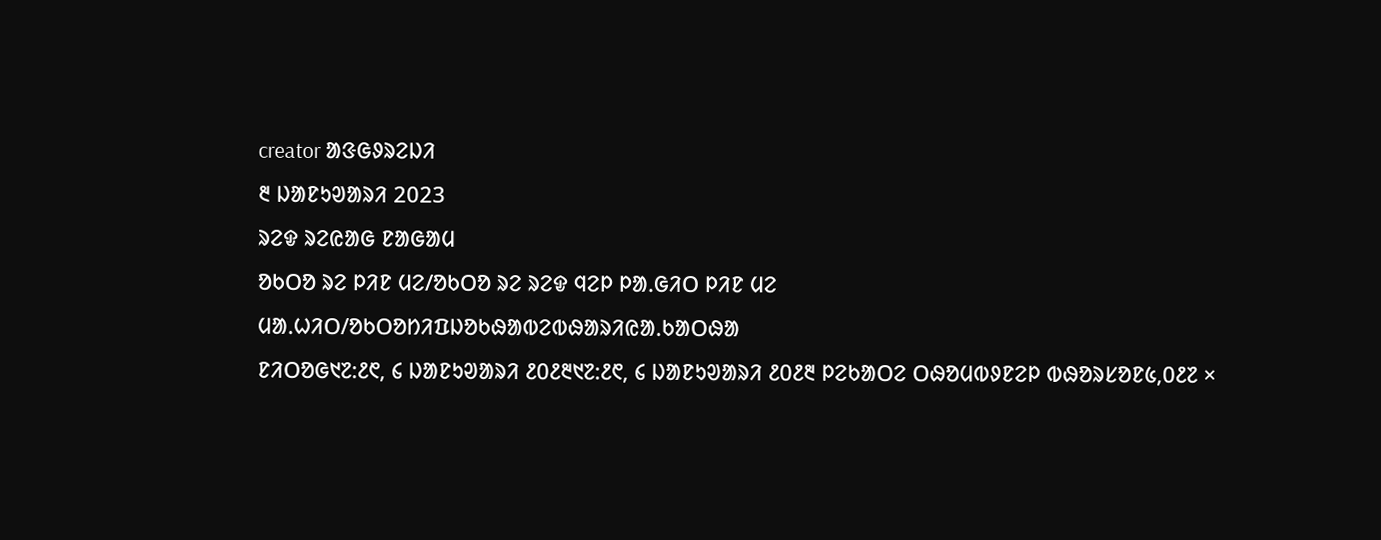creator ᱟᱝᱜᱽᱨᱮᱡᱤ
᱓ ᱡᱟᱱᱩᱣᱟᱨᱤ 2023
ᱨᱮᱫ ᱨᱮᱭᱟᱜ ᱱᱟᱜᱟᱢ
ᱚᱠᱛᱚ ᱨᱮ ᱞᱤᱱ ᱢᱮ/ᱚᱠᱛᱚ ᱨᱮ ᱨᱮᱫ ᱧᱮᱞ ᱞᱟᱹᱜᱤᱛ ᱞᱤᱱ ᱢᱮ
ᱢᱟᱹᱦᱤᱛ/ᱚᱠᱛᱚᱴᱤᱯᱡᱚᱠᱷᱟᱵᱮᱵᱷᱟᱨᱤᱭᱟᱹᱠᱟᱛᱷᱟ
ᱱᱤᱛᱚᱜ᱑᱗:᱒᱖, ᱔ ᱡᱟᱱᱩᱣᱟᱨᱤ ᱒᱐᱒᱓᱑᱗:᱒᱖, ᱔ ᱡᱟᱱᱩᱣᱟᱨᱤ ᱒᱐᱒᱓ ᱞᱮᱠᱟᱛᱮ ᱛᱷᱚᱢᱵᱽᱱᱮᱞ ᱵᱷᱚᱨᱥᱚᱱ᱕,᱐᱒᱗ ×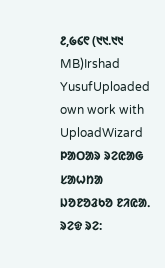᱒,᱙᱔᱖ (᱑᱑.᱑᱑ MB)Irshad YusufUploaded own work with UploadWizard
ᱞᱟᱛᱟᱨ ᱨᱮᱭᱟᱜ ᱥᱟᱦᱴᱟ ᱡᱚᱱᱚᱲᱠᱚ ᱱᱤᱭᱟᱹ ᱨᱮᱫ ᱨᱮ: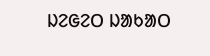ᱡᱮᱜᱮᱛ ᱡᱟᱠᱟᱛ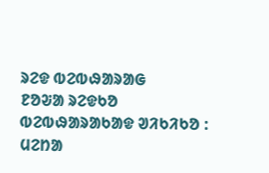ᱨᱮᱫ ᱵᱮᱵᱷᱟᱨᱟᱜ
ᱱᱚᱶᱟ ᱨᱮᱫᱠᱚ ᱵᱮᱵᱷᱟᱨᱟᱠᱟᱫ ᱣᱤᱠᱤᱠᱚ :
ᱢᱮᱴᱟ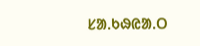ᱥᱟᱹᱠᱷᱭᱟᱹᱛ